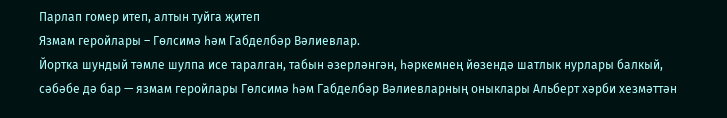Парлап гомер итеп, алтын туйга җитеп
Язмам геройлары – Гөлсимә һәм Габделбәр Вәлиевлар.
Йортка шундый тәмле шулпа исе таралган, табын әзерләнгән, һәркемнең йөзендә шатлык нурлары балкый, сәбәбе дә бар — язмам геройлары Гөлсимә һәм Габделбәр Вәлиевларның оныклары Альберт хәрби хезмәттән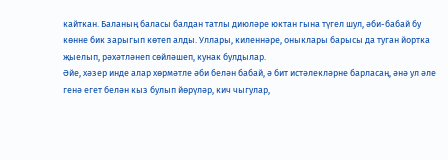кайткан. Баланың баласы балдан татлы диюләре юктан гына түгел шул, әби-бабай бу көнне бик зарыгып көтеп алды. Уллары, киленнәре, оныклары барысы да туган йортка җыелып, рәхәтләнеп сөйләшеп, кунак булдылар.
Әйе, хәзер инде алар хөрмәтле әби белән бабай, ә бит истәлекләрне барласаң, әнә ул әле генә егет белән кыз булып йөрүләр, кич чыгулар,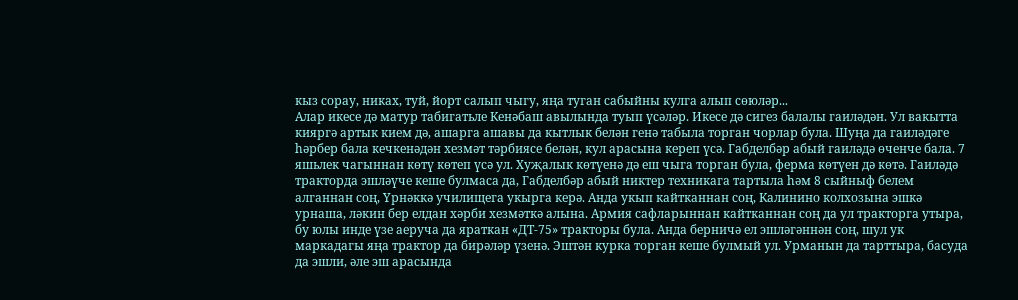кыз сорау, никах, туй, йорт салып чыгу, яңа туган сабыйны кулга алып сөюләр...
Алар икесе дә матур табигатьле Кенәбаш авылында туып үсәләр. Икесе дә сигез балалы гаиләдән. Ул вакытта кияргә артык кием дә, ашарга ашавы да кытлык белән генә табыла торган чорлар була. Шуңа да гаиләдәге һәрбер бала кечкенәдән хезмәт тәрбиясе белән, кул арасына кереп үсә. Габделбәр абый гаиләдә өченче бала. 7 яшьлек чагыннан көтү көтеп үсә ул. Хуҗалык көтүенә дә еш чыга торган була, ферма көтүен дә көтә. Гаиләдә тракторда эшләүче кеше булмаса да, Габделбәр абый никтер техникага тартыла һәм 8 сыйныф белем алганнан соң, Үрнәккә училищега укырга керә. Анда укып кайтканнан соң, Калинино колхозына эшкә урнаша, ләкин бер елдан хәрби хезмәткә алына. Армия сафларыннан кайтканнан соң да ул тракторга утыра, бу юлы инде үзе аеруча да яраткан «ДТ-75» тракторы була. Анда берничә ел эшләгәннән соң, шул ук маркадагы яңа трактор да бирәләр үзенә. Эштән курка торган кеше булмый ул. Урманын да тарттыра, басуда да эшли, әле эш арасында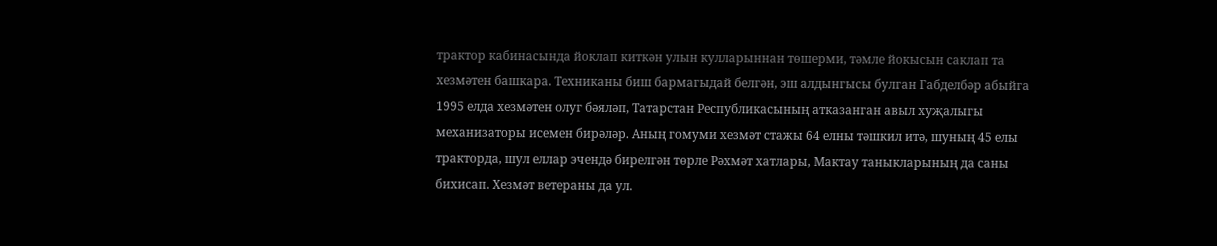трактор кабинасында йоклап киткән улын кулларыннан төшерми, тәмле йокысын саклап та хезмәтен башкара. Техниканы биш бармагыдай белгән, эш алдынгысы булган Габделбәр абыйга 1995 елда хезмәтен олуг бәяләп, Татарстан Республикасының атказанган авыл хуҗалыгы механизаторы исемен бирәләр. Аның гомуми хезмәт стажы 64 елны тәшкил итә, шуның 45 елы тракторда, шул еллар эчендә бирелгән төрле Рәхмәт хатлары, Мактау таныкларының да саны бихисап. Хезмәт ветераны да ул.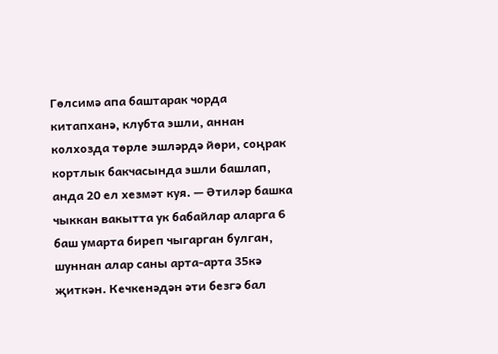Гөлсимә апа баштарак чорда китапханә, клубта эшли, аннан колхозда төрле эшләрдә йөри, соңрак кортлык бакчасында эшли башлап, анда 20 ел хезмәт куя. — Әтиләр башка чыккан вакытта ук бабайлар аларга 6 баш умарта биреп чыгарган булган, шуннан алар саны арта-арта 35кә җиткән. Кечкенәдән әти безгә бал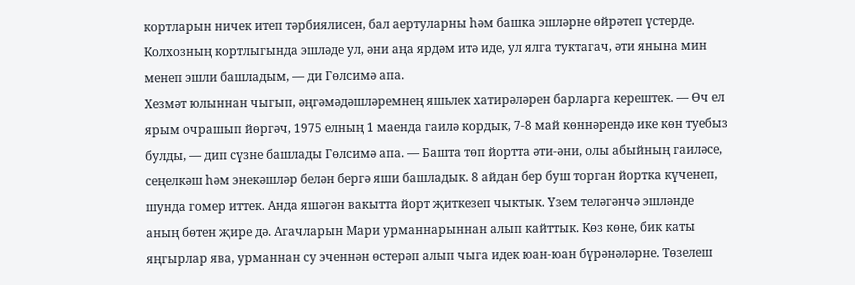кортларын ничек итеп тәрбиялисен, бал аертуларны һәм башка эшләрне өйрәтеп үстерде. Колхозның кортлыгында эшләде ул, әни аңа ярдәм итә иде, ул ялга туктагач, әти янына мин менеп эшли башладым, — ди Гөлсимә апа.
Хезмәт юлыннан чыгып, әңгәмәдәшләремнең яшьлек хатирәләрен барларга керештек. — Өч ел ярым очрашып йөргәч, 1975 елның 1 маенда гаилә кордык, 7-8 май көннәрендә ике көн туебыз булды, — дип сүзне башлады Гөлсимә апа. — Башта төп йортта әти-әни, олы абыйның гаиләсе, сеңелкәш һәм энекәшләр белән бергә яши башладык. 8 айдан бер буш торган йортка күченеп, шунда гомер иттек. Анда яшәгән вакытта йорт җиткезеп чыктык. Үзем теләгәнчә эшләнде аның бөтен җире дә. Агачларын Мари урманнарыннан алып кайттык. Көз көне, бик каты яңгырлар ява, урманнан су эченнән өстерәп алып чыга идек юан-юан бүрәнәләрне. Төзелеш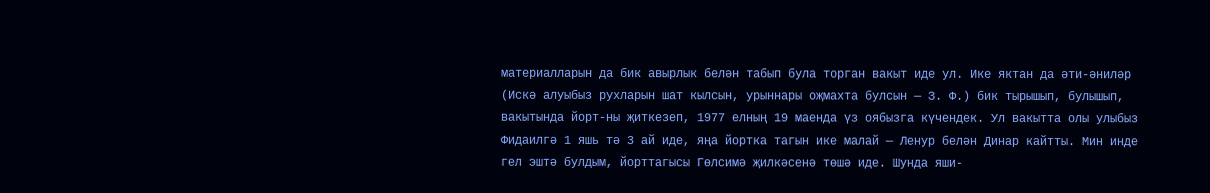материалларын да бик авырлык белән табып була торган вакыт иде ул. Ике яктан да әти-әниләр (Искә алуыбыз рухларын шат кылсын, урыннары оҗмахта булсын — З. Ф.) бик тырышып, булышып, вакытында йорт-ны җиткезеп, 1977 елның 19 маенда үз оябызга күчендек. Ул вакытта олы улыбыз Фидаилгә 1 яшь тә 3 ай иде, яңа йортка тагын ике малай — Ленур белән Динар кайтты. Мин инде гел эштә булдым, йорттагысы Гөлсимә җилкәсенә төшә иде. Шунда яши-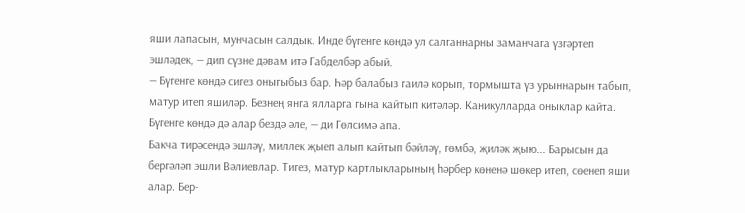яши лапасын, мунчасын салдык. Инде бүгенге көндә ул салганнарны заманчага үзгәртеп эшләдек, — дип сүзне дәвам итә Габделбәр абый.
— Бүгенге көндә сигез оныгыбыз бар. Һәр балабыз гаилә корып, тормышта үз урыннарын табып, матур итеп яшиләр. Безнең янга ялларга гына кайтып китәләр. Каникулларда оныклар кайта. Бүгенге көндә дә алар бездә әле, — ди Гөлсимә апа.
Бакча тирәсендә эшләү, миллек җыеп алып кайтып бәйләү, гөмбә, җиләк җыю... Барысын да бергәләп эшли Вәлиевлар. Тигез, матур картлыкларының һәрбер көненә шөкер итеп, сөенеп яши алар. Бер-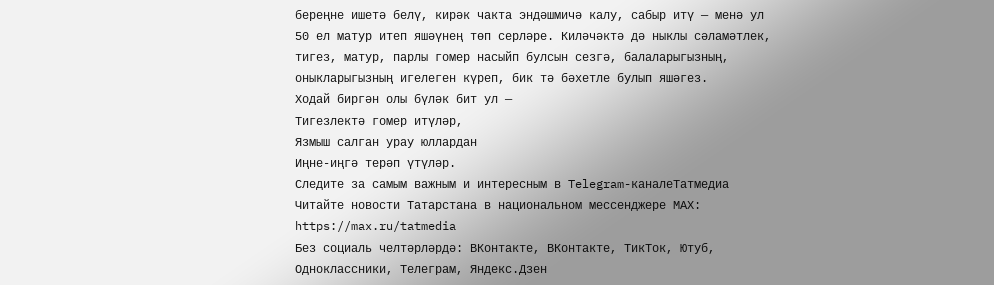береңне ишетә белү, кирәк чакта эндәшмичә калу, сабыр итү — менә ул 50 ел матур итеп яшәүнең төп серләре. Киләчәктә дә ныклы сәламәтлек, тигез, матур, парлы гомер насыйп булсын сезгә, балаларыгызның, оныкларыгызның игелеген күреп, бик тә бәхетле булып яшәгез.
Ходай биргән олы бүләк бит ул —
Тигезлектә гомер итүләр,
Язмыш салган урау юллардан
Иңне-иңгә терәп үтүләр.
Следите за самым важным и интересным в Telegram-каналеТатмедиа
Читайте новости Татарстана в национальном мессенджере MАХ: https://max.ru/tatmedia
Без социаль челтәрләрдә: ВКонтакте, ВКонтакте, ТикТок, Ютуб, Одноклассники, Телеграм, Яндекс.Дзен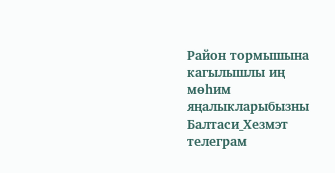Район тормышына кагылышлы иң мөһим яңалыкларыбызны Балтаси_Хезмэт телеграм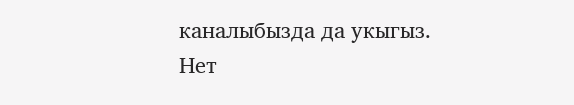каналыбызда да укыгыз.
Нет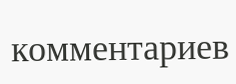комментариев